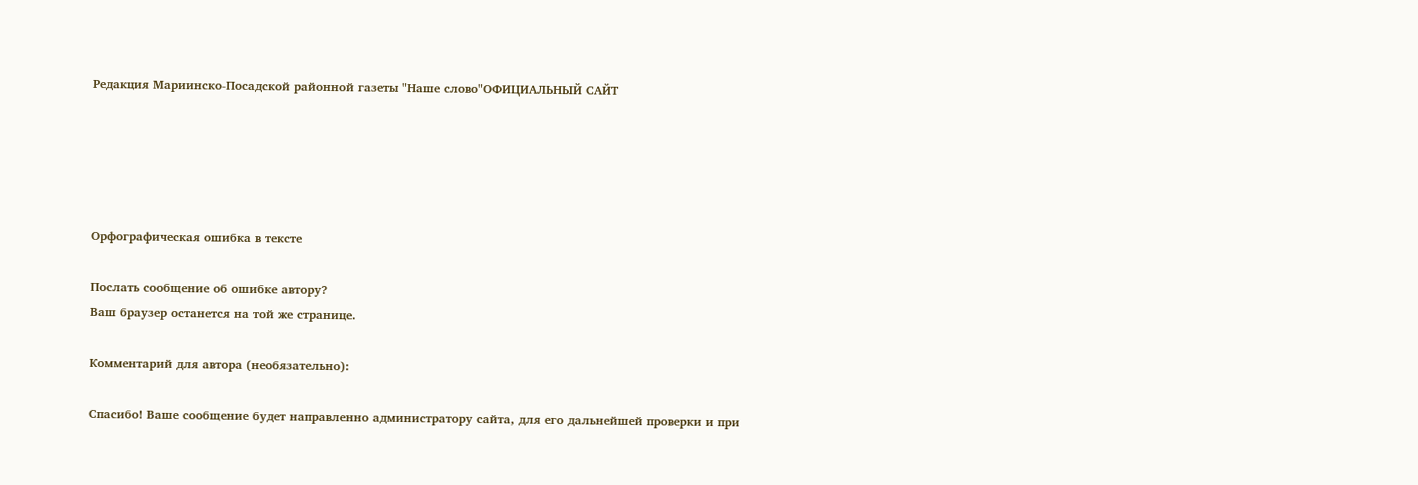Редакция Мариинско-Посадской районной газеты "Наше слово"ОФИЦИАЛЬНЫЙ САЙТ





Орфографическая ошибка в тексте

Послать сообщение об ошибке автору?
Ваш браузер останется на той же странице.

Комментарий для автора (необязательно):

Спасибо! Ваше сообщение будет направленно администратору сайта, для его дальнейшей проверки и при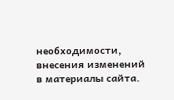необходимости, внесения изменений в материалы сайта.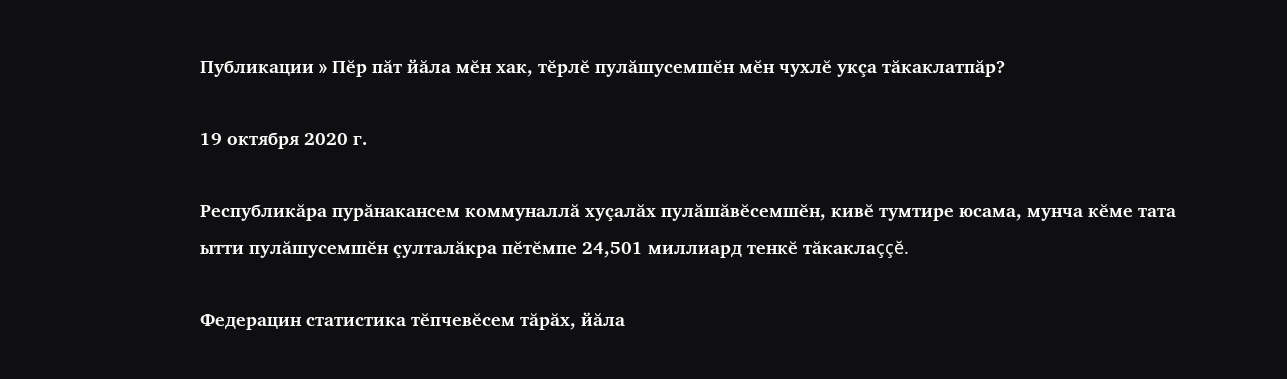Публикации » Пĕр пăт йăла мĕн хак, тĕрлĕ пулăшусемшĕн мĕн чухлĕ укçа тăкаклатпăр?

19 октября 2020 г.

Республикăра пурăнакансем коммуналлă хуçалăх пулăшăвĕсемшĕн, кивĕ тумтире юсама, мунча кĕме тата ытти пулăшусемшĕн çулталăкра пĕтĕмпе 24,501 миллиард тенкĕ тăкаклаççĕ.

Федерацин статистика тĕпчевĕсем тăрăх, йăла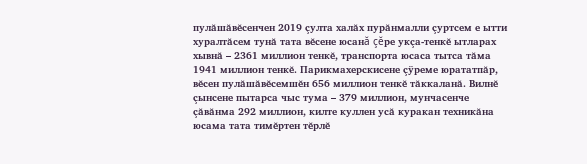пулăшăвĕсенчен 2019 çулта халăх пурăнмалли çуртсем е ытти хуралтăсем тунă тата вĕсене юсанă çĕре укçа-тенкĕ ытларах хывнă – 2361 миллион тенкĕ, транспорта юсаса тытса тăма 1941 миллион тенкĕ. Парикмахерскисене çÿреме юрататпăр, вĕсен пулăшăвĕсемшĕн 656 миллион тенкĕ тăккаланă. Вилнĕ çынсене пытарса чыс тума – 379 миллион, мунчасенче çăвăнма 292 миллион, килте куллен усă куракан техникăна юсама тата тимĕртен тĕрлĕ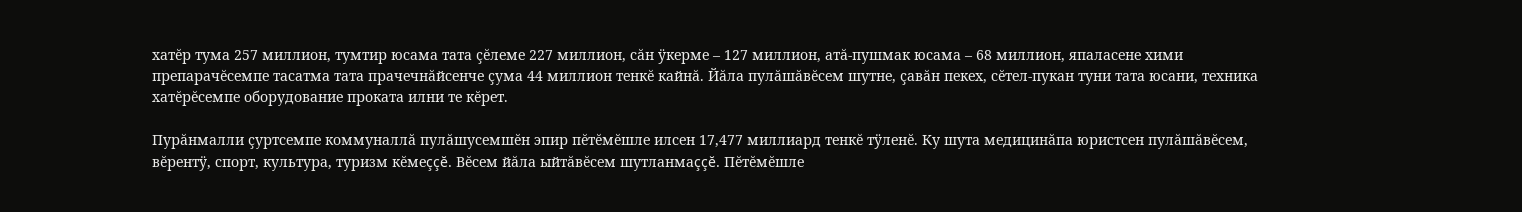хатĕр тума 257 миллион, тумтир юсама тата çĕлеме 227 миллион, сăн ÿкерме – 127 миллион, атă-пушмак юсама – 68 миллион, япаласене хими препарачĕсемпе тасатма тата прачечнăйсенче çума 44 миллион тенкĕ кайнă. Йăла пулăшăвĕсем шутне, çавăн пекех, сĕтел-пукан туни тата юсани, техника хатĕрĕсемпе оборудование проката илни те кĕрет.

Пурăнмалли çуртсемпе коммуналлă пулăшусемшĕн эпир пĕтĕмĕшле илсен 17,477 миллиард тенкĕ тÿленĕ. Ку шута медицинăпа юристсен пулăшăвĕсем, вĕрентÿ, спорт, культура, туризм кĕмеççĕ. Вĕсем йăла ыйтăвĕсем шутланмаççĕ. Пĕтĕмĕшле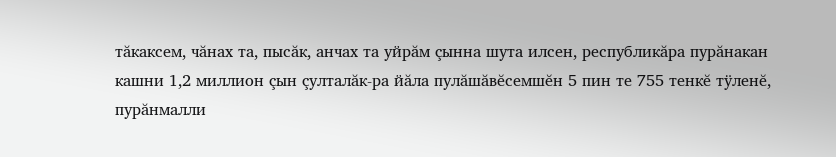тăкаксем, чăнах та, пысăк, анчах та уйрăм çынна шута илсен, республикăра пурăнакан кашни 1,2 миллион çын çулталăк-ра йăла пулăшăвĕсемшĕн 5 пин те 755 тенкĕ тÿленĕ, пурăнмалли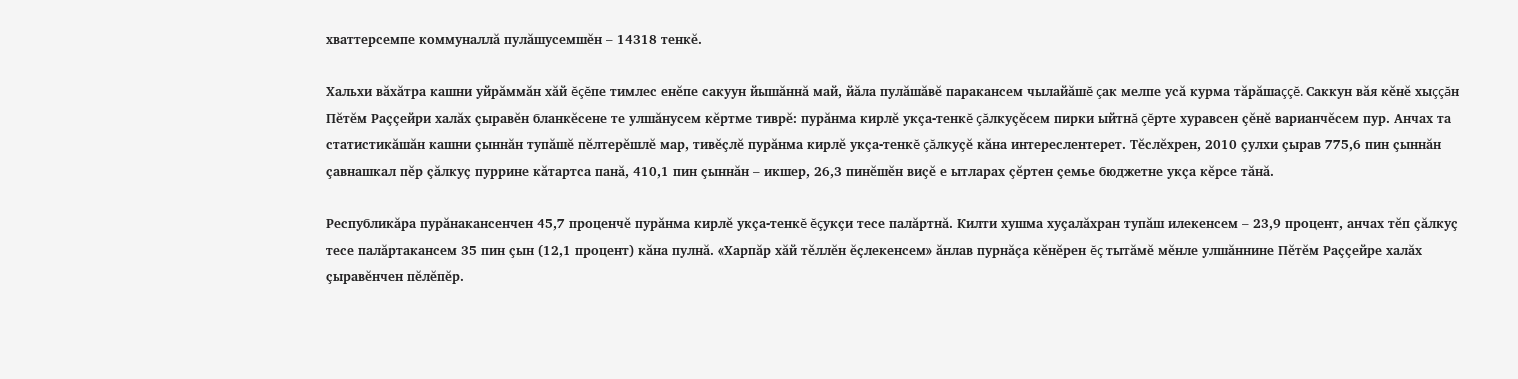хваттерсемпе коммуналлă пулăшусемшĕн – 14318 тенкĕ.

Хальхи вăхăтра кашни уйрăммăн хăй ĕçĕпе тимлес енĕпе сакуун йышăннă май, йăла пулăшăвĕ паракансем чылайăшĕ çак мелпе усă курма тăрăшаççĕ. Саккун вăя кĕнĕ хыççăн Пĕтĕм Раççейри халăх çыравĕн бланкĕсене те улшăнусем кĕртме тиврĕ: пурăнма кирлĕ укçа-тенкĕ çăлкуçĕсем пирки ыйтнă çĕрте хуравсен çĕнĕ варианчĕсем пур. Анчах та статистикăшăн кашни çыннăн тупăшĕ пĕлтерĕшлĕ мар, тивĕçлĕ пурăнма кирлĕ укçа-тенкĕ çăлкуçĕ кăна интереслентерет. Тĕслĕхрен, 2010 çулхи çырав 775,6 пин çыннăн çавнашкал пĕр çăлкуç пуррине кăтартса панă, 410,1 пин çыннăн – икшер, 26,3 пинĕшĕн виçĕ е ытларах çĕртен çемье бюджетне укçа кĕрсе тăнă.

Республикăра пурăнакансенчен 45,7 проценчĕ пурăнма кирлĕ укçа-тенкĕ ĕçукçи тесе палăртнă. Килти хушма хуçалăхран тупăш илекенсем – 23,9 процент, анчах тĕп çăлкуç тесе палăртакансем 35 пин çын (12,1 процент) кăна пулнă. «Харпăр хăй тĕллĕн ĕçлекенсем» ăнлав пурнăçа кĕнĕрен ĕç тытăмĕ мĕнле улшăннине Пĕтĕм Раççейре халăх çыравĕнчен пĕлĕпĕр.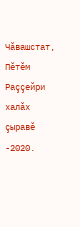Чăвашстат, Пĕтĕм Раççейри халăх çыравĕ -2020.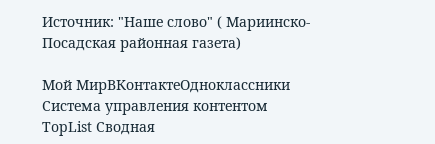Источник: "Наше слово" ( Мариинско-Посадская районная газета)

Мой МирВКонтактеОдноклассники
Система управления контентом
TopList Сводная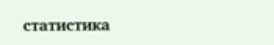статистика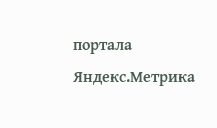портала Яндекс.Метрика